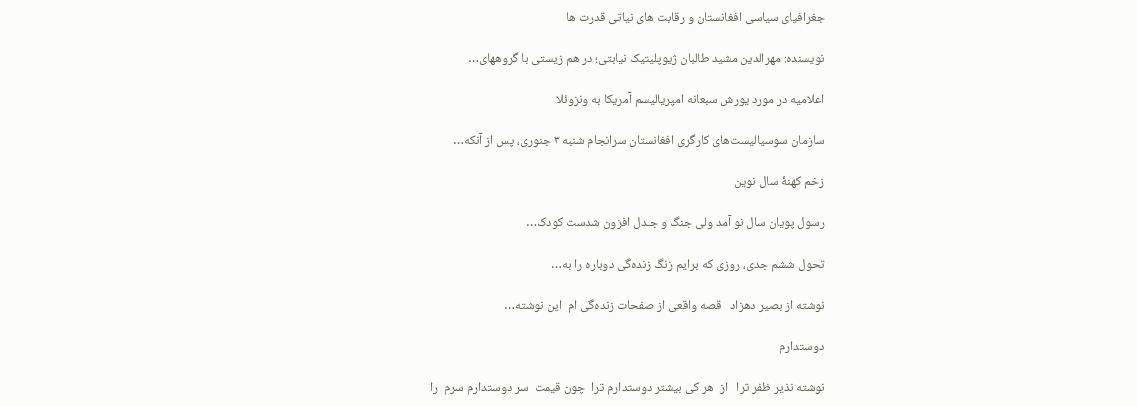جغرافیای سیاسی افغانستان و رقابت های نیاتی قدرت ها

نویسنده: مهرالدین مشید طالبان ژیوپلیتیک نیابتی؛ در هم زیستی با گروههای…

اعلامیه در مورد یورش سبعانه امپریالیسم آمریکا به ونزوئلا

سازمان سوسیالیست‌های کارگری افغانستان سرانجام شنبه ۳ جنوری، پس از آنکه…

زخم کهنۀ سال نوین

رسول پویان سال نو آمد ولی جنگ و جـدل افزون شدست کودک…

تحول ششم جدی، روزی که برایم زنگ زنده‌گی دوباره را به…

نوشته از بصیر دهزاد   قصه واقعی از صفحات زنده‌گی ام  این نوشته…

دوستدارم

نوشته نذیر ظفر ترا   از  هر کی بیشتر دوستدارم ترا  چون قیمت  سر دوستدارم سرم  را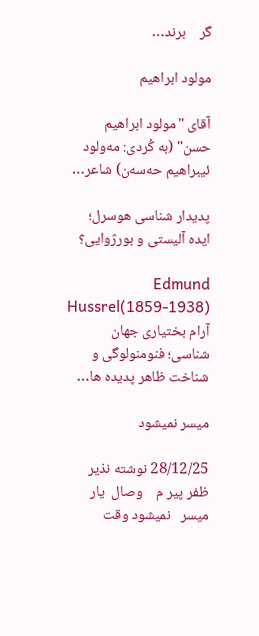گر    برند…

مولود ابراهیم

آقای "مولود ابراهیم حسن" (به کُردی: مەولود ئیبراهیم حەسەن) شاعر…

پدیدار شناسی هوسرل؛ ایده آلیستی و بورژوایی؟

Edmund Hussrel(1859-1938)    آرام بختیاری جهان شناسی؛ فنومنولوگی و شناخت ظاهر پدیده ها…

ميسر نميشود

28/12/25 نوشته نذير ظفر پير م    وصال  يار   ميسر   نميشود وقت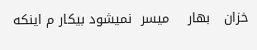خزان   بهار    ميسر  نميشود بيكار م اينكه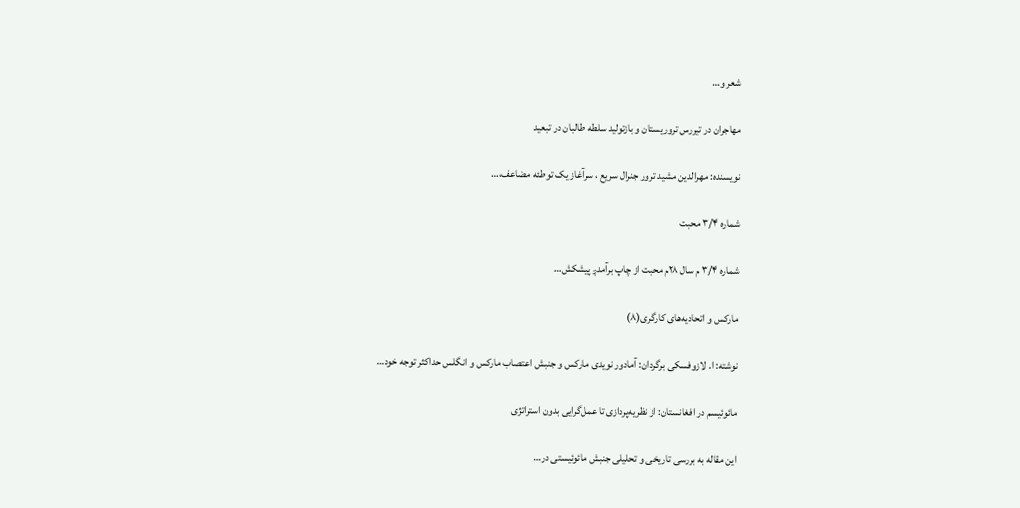شعر و…

مهاجران در تیررس تروریستان و بازتولید سلطه طالبان در تبعید

نویسنده: مهرالدین مشید ترور جنرال سریع ، سرآغاز یک توطئه مضاعف،…

شماره ۳/۴ محبت

شماره ۳/۴ م سال ۲۸م محبت از چاپ برآمدږ پیشکش…

مارکس و اتحادیه‌های کارگری(۸)

نوشته: ا. لازوفسکی برگردان: آمادور نویدی مارکس و جنبش اعتصاب مارکس و انگلس حداکثر توجه خود…

مائوئیسم در افغانستان: از نظریه‌پردازی تا عمل‌گرایی بدون استراتژی

این مقاله به بررسی تاریخی و تحلیلی جنبش مائوئیستی در…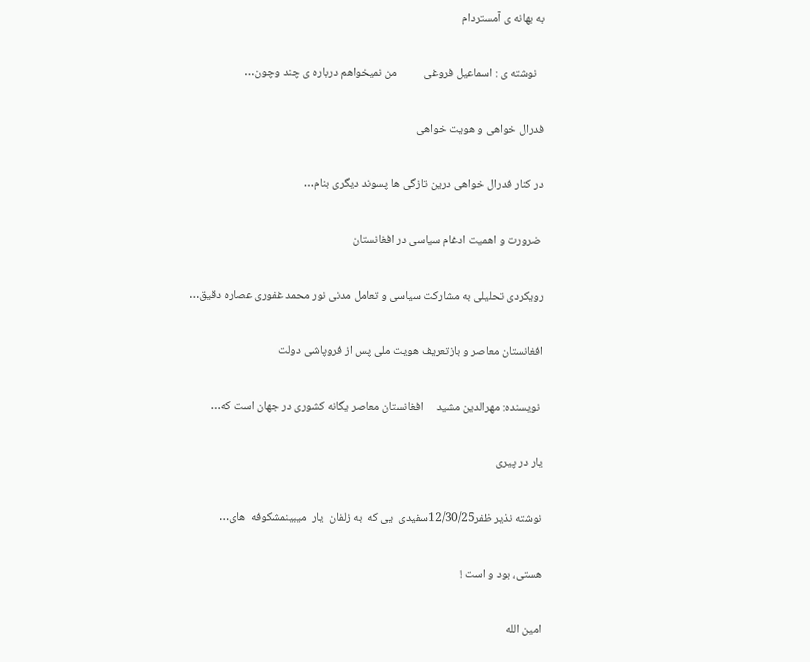به بهانه ی آمستردام

   نوشته ی : اسماعیل فروغی          من نمیخواهم درباره ی چند وچون…

فدرال خواهی و هویت خواهی

در کنار فدرال خواهی درین تازگی ها پسوند دیگری بنام…

 ضرورت و اهمیت ادغام سیاسی در افغانستان

رویکردی تحلیلی به مشارکت سیاسی و تعامل مدنی نور محمد غفوری عصاره دقیق…

افغانستان معاصر و بازتعریف هویت ملی پس از فروپاشی دولت

 نویسنده: مهرالدین مشید     افغانستان معاصر یگانه کشوری در جهان است که…

یار در پیری

نوشته نذیر ظفر12/30/25سفیدی  يى که  به زلفان  یار  میبینمشکوفه  هاى…

هستی، بود و است !

امین الله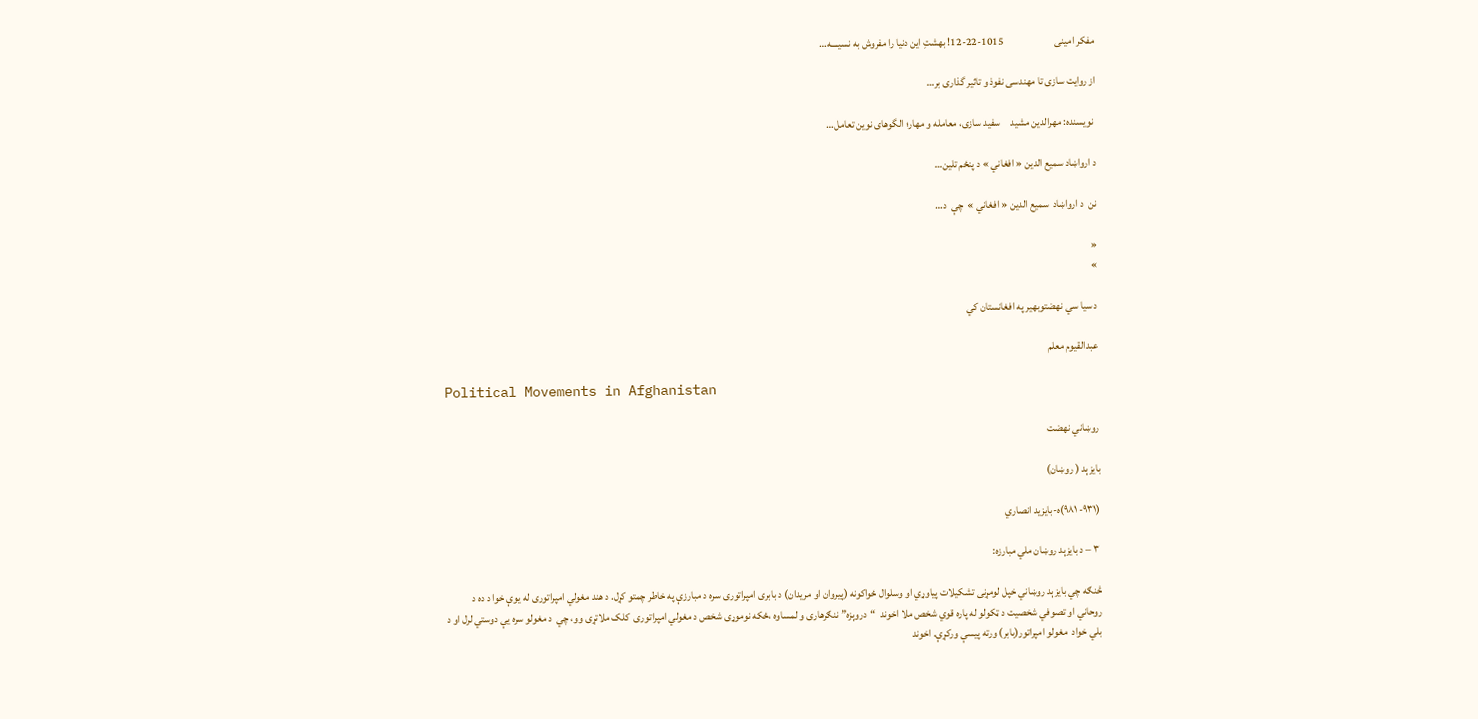مفکر امینی                        1015-22-12! بهشتِ این دنیا را مفروش به نسیــــه…

از روایت سازی تا مهندسی نفوذ و تاثیر گذاری بر…

 نویسنده: مهرالدین مشید     سفید سازی، معامله و مهار؛ الگوهای نوین تعامل…

د ارواښاد سمیع الدین « افغاني » د پنځم تلین…

نن  د ارواښاد  سمیع الدین « افغاني »  چې  د…

«
»

د سیا سي نهضتوبهیر په افغانستان کي

عبدالقیوم معلم

Political Movements in Afghanistan

روښاني نهضت

بایزېد ( روښان)

(۹۳۱- ۹۸۱)ه-بايزيد انصاري

 ۳ – د بایزېد روښان ملي مبارزه:

څنګه چي بایزېد روښاني خپل لومړنی تشکیلات پیاوړي او وسلوال ځواکونه (پیروان او مریدان) د بابری امپراتوری سره د مبارزې په خاطر چمتو کړل. د هند مغولي امپراتوری له یوې خوا د ده د روحاني او تصوفي شخصیت د ټکولو له پاره قوي شخص ملا اخوند  “دروېزه” ننګرهاری و لمساوه ،ځکه نوموړی شخص د مغولي امپراتوری  کلک ملاتړی وو، چي  د مغولو سره یې دوستي لرل او د بلي خواد  مغولو امپراتور(بابر) ورته پیسې ورکړې. اخوند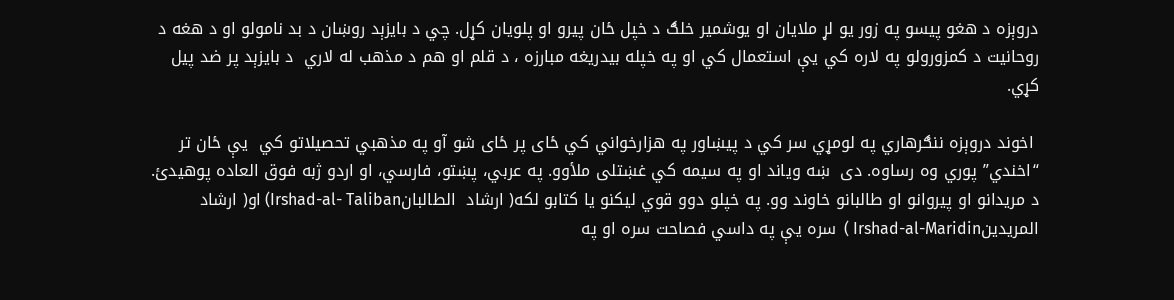دروېزه د هغو پیسو په زور یو لړ ملایان او یوشمیر خلګ د خپل ځان پیرو او پلویان کړل. چي د بایزېد روښان د بد نامولو او د هغه د روحانیت د کمزورولو په لاره کي یې استعمال کي او په خپله بیدریغه مبارزه ، د قلم او هم د مذهب له لاري  د بایزېد پر ضد پیل کړي.

 اخوند دروېزه ننګرهاري په لومړي سر کي د پیښاور په هزارخواني کي ځای پر ځای شو آو په مذهبي تحصیلاتو کي  یې ځان تر “اخندي” پوري وه رساوه. دی  ښه ویاند او په سیمه کي غښتلی ملأوو. په عربي، پښتو، فارسي، او اردو ژبه فوق العاده پوهیدئ. د مریدانو او پیروانو او طالبانو خاوند وو. په خپلو دوو قوي لیکنو یا کتابو لکه( ارشاد  الطالبانIrshad-al- Taliban) او( ارشاد  المریدینIrshad-al-Maridin )  سره یې په داسي فصاحت سره او په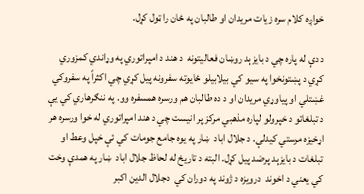خواږه کلام سره زیات مریدان او طالبان په ځان را ټول کړل.

د دې له پاره چي د بایزېد روښان فعالیتونه  د هند د امپراتوري په وړاندي کمزوري کړي د پښتونخوا په سیو کي بیلابیلو ځایوته سفرونه پیل کړي چي اکثراً په سفروکي غښتلي او پیاوړي مریدان او د ده طالبان هم ورسره همسفره وو. په ننګرهاري کي یې د تبلغاتو د خپرولو لپاره مذهبي مرکز پر انیست چي د هند امپراتوري له خوا ورسره هر اړخیزه مرستي کیدلې. د جلال اباد  ښار په یوه جامع جومات کي ئې خپل وعط او تبلغات د بایزېد پرضد پیل کړل. البته د تاریخ له لحاظ جلال اباد  ښار په همدې وخت کي یعني د اخوند  درویزه د ژوند په دوران کي  دجلال الدین اکبر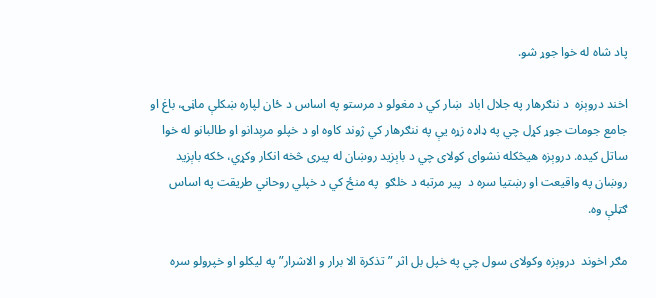پاد شاه له خوا جوړ شو.

اخند دروېزه  د ننګرهار په جلال اباد  ښار کي د مغولو د مرستو په اساس د ځان لپاره ښکلې ماڼۍ، باغ او جامع جومات جوړ کړل چي په ډاډه زړه یې په ننګرهار کي ژوند کاوه او د خپلو مرېدانو او طالبانو له خوا ساتل کیده. دروېزه هیڅکله نشوای کولای چي د باېزید روښان له پیری څخه انکار وکړي، ځکه باېزید روښان په واقیعت او رښتیا سره د  پیر مرتبه د خلګو  په منځ کي د خپلي روحاني طریقت په اساس ګټلې وه.

مګر اخوند  دروېزه وکولای سول چي په خپل بل اثر ” تذکرة الا برار و الاشرار” په لیکلو او خپرولو سره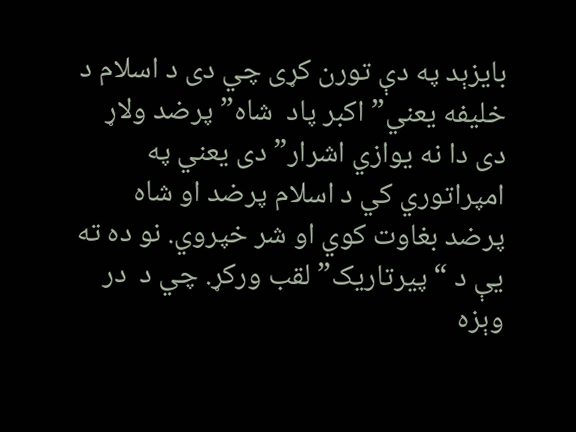بایزېد په دې تورن کړی چي دی د اسلام د خلیفه یعني” اکبر پاد  شاه” پرضد ولاړ دی دا نه یوازي اشرار” دی یعني په امپراتوري کي د اسلام پرضد او شاه پرضد بغاوت کوي او شر خپروي. نو ده ته یې د “پیرتاریک” لقب ورکړ. چي د  در وېزه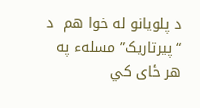د پلویانو له خوا هم  د “پیرتاریک” مسلهء په هر ځای کي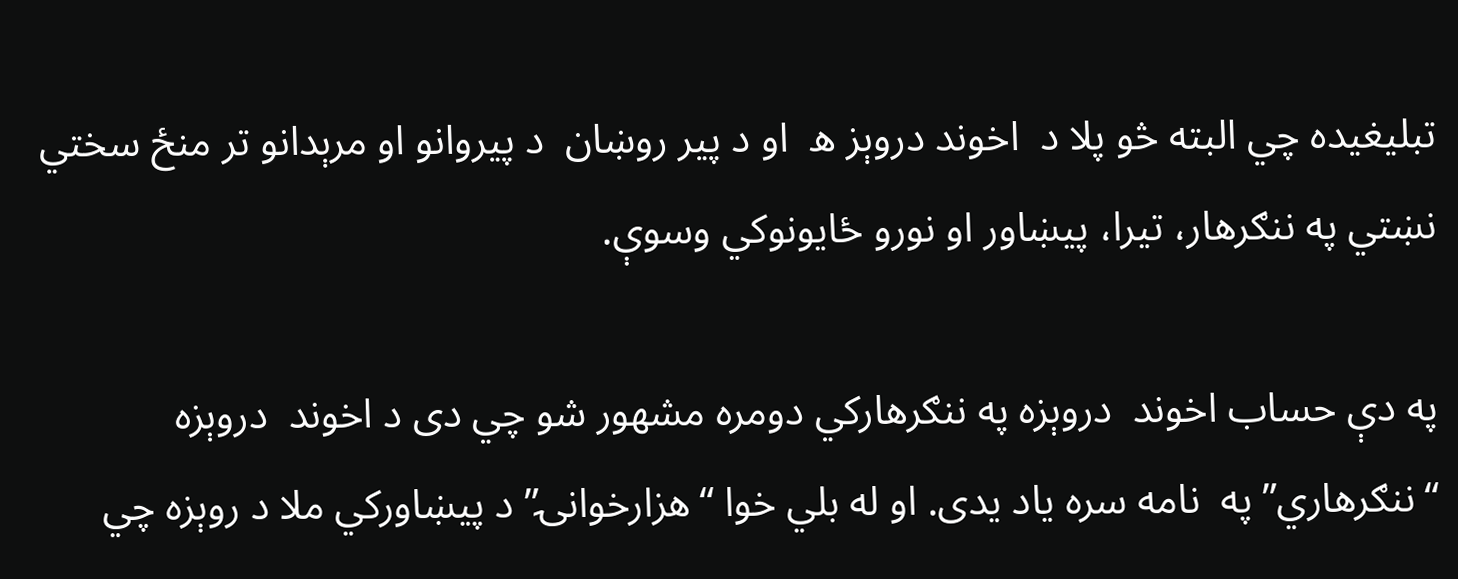تبلیغیده چي البته څو پلا د  اخوند دروېز ه  او د پیر روښان  د پیروانو او مرېدانو تر منځ سختي نښتي په ننګرهار، تیرا، پیښاور او نورو ځایونوکي وسوې.

په دې حساب اخوند  دروېزه په ننګرهارکي دومره مشهور شو چي دی د اخوند  دروېزه “ننګرهاري” په  نامه سره یاد یدی. او له بلي خوا “هزارخوانۍ” د پیښاورکي ملا د روېزه چي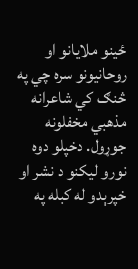ځینو ملایانو او روحانیونو سره چي په څنګ کي شاعرانه مذهبي مخفلونه جوړول. دخپلو دوه نورو لیکنو د نشر او خپرېدو له کبله په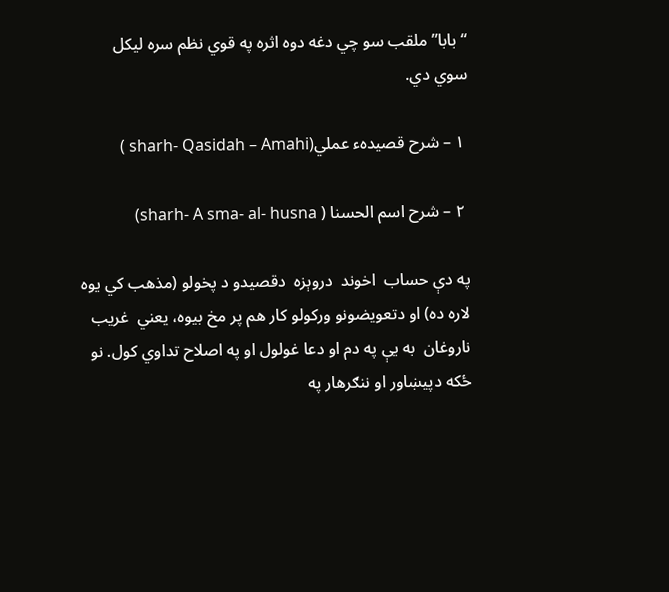“بابا” ملقب سو چي دغه دوه اثره په قوي نظم سره لیکل سوي دي.

 ۱ – شرح قصیدهء عملي(sharh- Qasidah – Amahi )

 ۲ – شرح اسم الحسنا ( sharh- A sma- al- husna)

په دې حساب  اخوند  دروېزه  دقصیدو د پخولو (مذهب کي یوه لاره ده) او دتعویضونو ورکولو کار هم پر مخ بیوه، یعني  غریب ناروغان  به یې په دم او دعا غولول او په اصلاح تداوي کول. نو ځکه دپیښاور او ننګرهار په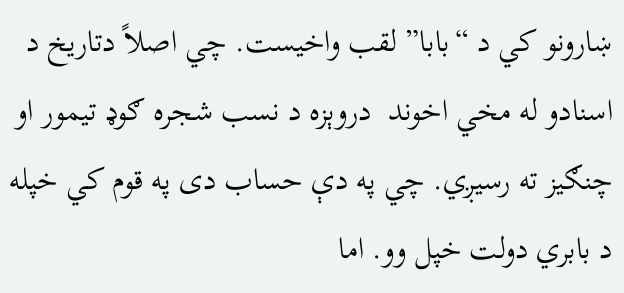ښارونو کي د “بابا” لقب واخیست. چي اصلاً دتاریخ د اسنادو له مخي اخوند  دروېزه د نسب شجره ګوډ تیمور او چنګیز ته رسیږي. چي په دې حساب دی په قوم کي خپله د بابري دولت خپل وو. اما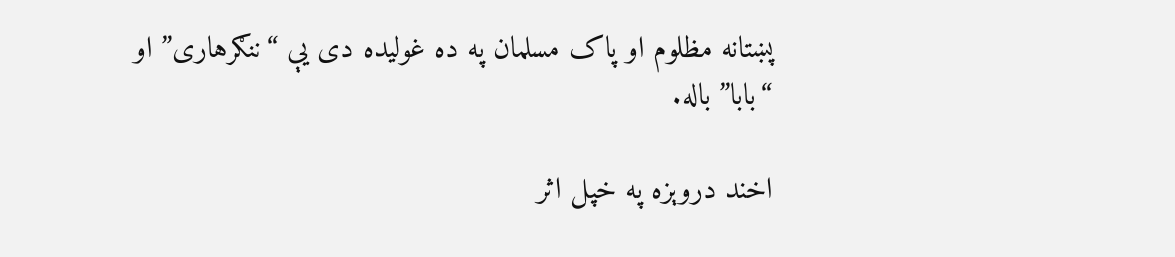پښتانه مظلوم او پاک مسلمان په ده غولیده دی یې “ننګرهاری” او “بابا” باله.

اخند دروېزه په خپل اثر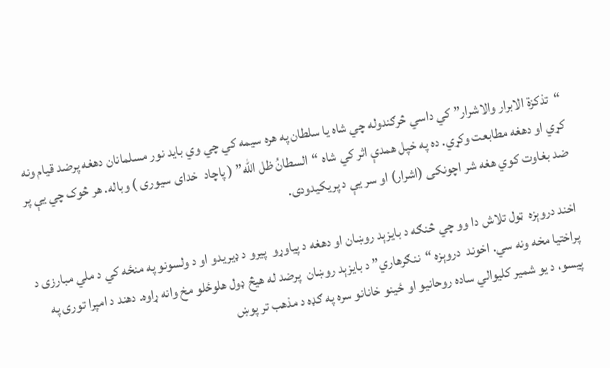“تذکزة الابرار والاشرار” کي داسي څرګندوله چي شاه یا سلطان په هره سیمه کي چي وي باید نور مسلمانان دهغه پرضد قیام ونه کړي او دهغه مطابعت وکړي. ده په خپل همدې اثر کي شاه “السطانُ ظل الله” ( پاچاد  خدای سیوری ) وباله. هر څوک چي یې پر ضد بغاوت کوي هغه شر اچونکی (اشرار) او سر یې د پریکیدودی.

اخند دروېزه  ټول تلاش دا وو چي څنګه د بایزېد روښان او دهغه د پیاوړو  پیرو د ډیریدو او د ولسونو په منځه کي د ملي مبارزی د پراختیا مخه ونه سي. اخوند  دروېزه “ننګرهاري”د بایزېد روښان  پرضد له هیڅ ډول هلوځلو مخ وانه ړاوه. دهند د امپرا توری په پیسو، د یو شمیر کليوالي ساده روحانیو او ځینو خانانو سره په ګډه د مذهب تر پوښ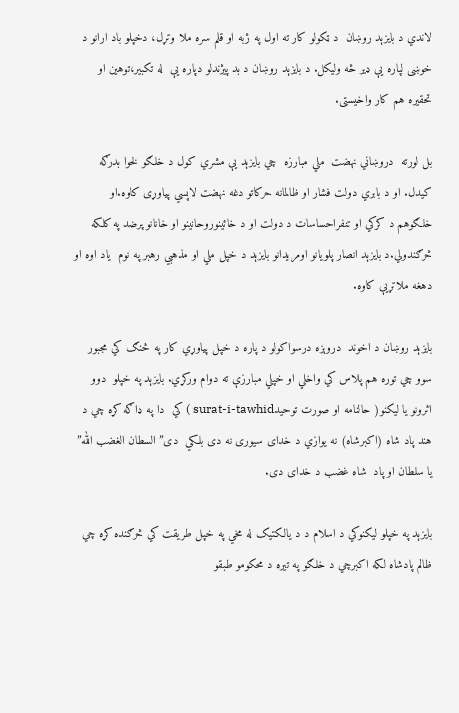لاندي د بایزېد روښان  د ټکولو کار ته اول په ژبه او قلم سره ملا وتړل، دخپلو باد ارانو د خوښی لپاره یې ډیر څه ولیکل. د بایزېد روښان د بد پیژندلو دپاره یې  له تکبیر،توهین او تحقیره هم کار واخیستی.

بل لورته  دروښاني نهضت  ملي مبارزه  چي بایزېد یې مشري کول د خلګو لخوا بدرګه کیدل. او د بابري دولت فشار او ظالمانه حرکاتو دغه نهضت لاپسي پیاوړی کاوه.او خلګوهم د کرکي او تنفراحساسات د دولت او د خائینوروحانینو او خانانو پرضد په کلکه څرګندولي.د بایزېد انصار پلویانو اومریدانو بایزېد د خپل ملي او مذهبي رهبر په نوم  یاد اوه او دهغه ملاتړیې کاوه.

بایزېد روښان د اخوند  دروېزه درسواکولو د پاره د خپل پیاوړي کار په څنګ کي مجبور سوو چي توره هم پلاس کي واخلي او خپلي مبارزې ته دوام ورکړي. بایزېد په خپلو  دوو اثرونو یا لیکنو( حالنامه او صورت توحیدsurat-i-tawhid ) کي  دا په ډاګه کړه چي د هند پاد شاه (اکبرشاه) نه یوازي د خدای سیوری نه دی بلکي  دی”السطان الغضب الله” یا سلطان او پاد  شاه غضب د خدای دی.

بایزېد په خپلو لیکنوکي د اسلام د د یالکتیک له مخي په خپل طریقت کي څرګنده کړه چي ظالم پادشاه لکه اکبرچي د خلګو په تیره د محکومو طبقو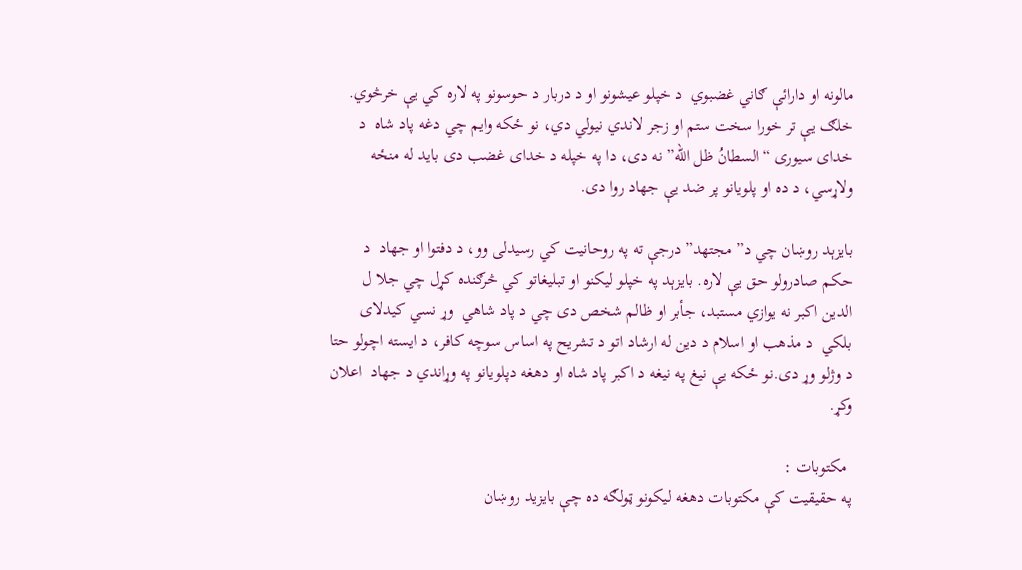مالونه او دارائې ګاني غضبوي  د خپلو عیشونو او د دربار د حوسونو په لاره کي یې خرڅوي. خلګ یې تر خورا سخت ستم او زجر لاندي نیولي دي، نو ځکه وایم چي دغه پاد شاه  د خدای سیوری “السطانُ ظل الله” نه دی، دا په خپله د خدای غضب دی باید له منځه ولاړسي، د ده او پلویانو پر ضد یې جهاد روا دی.

بایزېد روښان چي د” مجتهد” درجې ته په روحانیت کي رسیدلی وو، د دفتوا او جهاد  د حکم صادرولو حق يې لاره. بایزېد په خپلو لیکنو او تبلیغاتو کي څرګنده کړل چي جلا ل الدین اکبر نه یوازي مستبد، جأبر او ظالم شخص دی چي د پاد شاهي  وړ نسي کیدلای بلکي  د مذهب او اسلام د دین له ارشاد اتو د تشریح په اساس سوچه کافر، د ایسته اچولو حتا د وژلو وړ دی.نو ځکه یې نیغ په نیغه د اکبر پاد شاه او دهغه دپلویانو په وړاندي د جهاد  اعلان وکړ.

 مکتوبات :
په حقیقیت کې مکتوبات دهغه لیکونو ټولګه ده چې بایزید روښان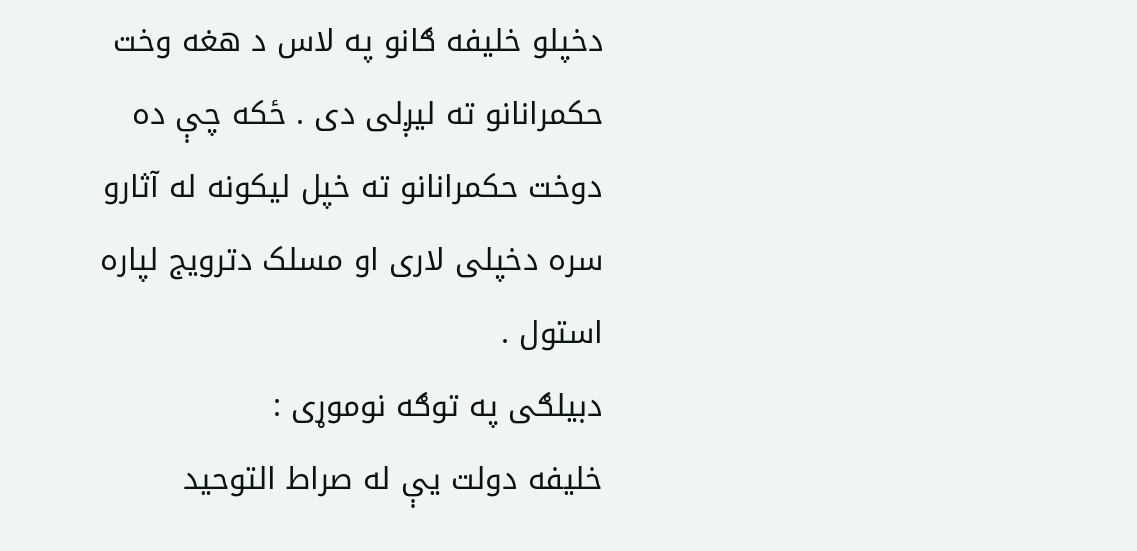دخپلو خلیفه ګانو په لاس د هغه وخت حکمرانانو ته لیږلی دی . ځکه چې ده دوخت حکمرانانو ته خپل لیکونه له آثارو سره دخپلی لاری او مسلک دترویج لپاره استول .
دبیلګی په توګه نوموړی :
خلیفه دولت یې له صراط التوحید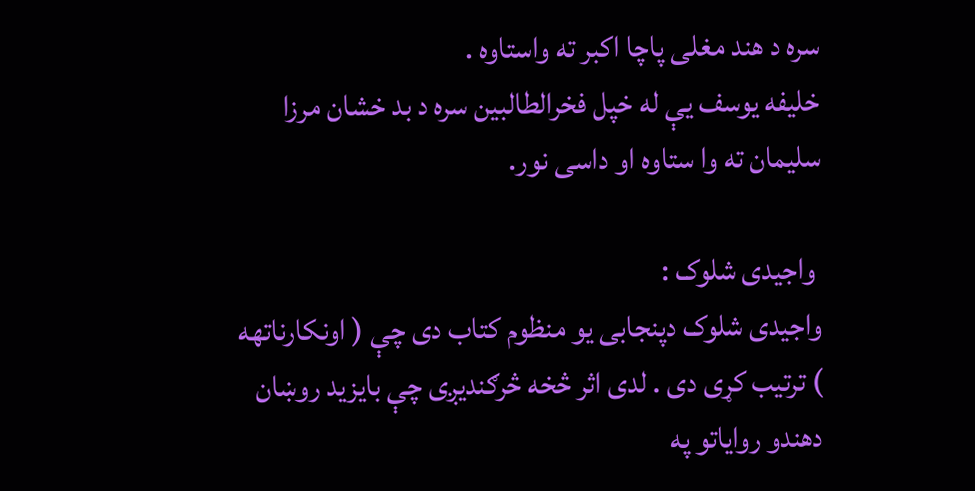سره د هند مغلی پاچا اکبر ته واستاوه .
خلیفه یوسف یې له خپل فخرالطالبین سره د بد خشان مرزا سلیمان ته وا ستاوه او داسی نور.

 واجیدی شلوک :
واجیدی شلوک دپنجابی یو منظوم کتاب دی چې ( اونکارناتهه ) ترتیب کړی دی . لدی اثر څخه څرګندیږی چې بایزید روښان دهندو روایاتو په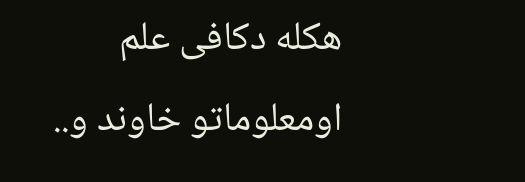هکله دکافی علم اومعلوماتو خاوند و..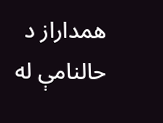همداراز د حالنامې له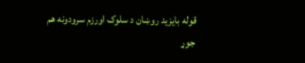قوله بایزید روښان د سلوک اورزم سرودونه هم جوړ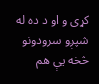کړی و او د ده له شپږو سرودونو څخه یې هم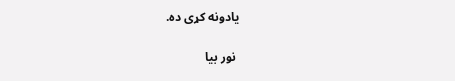یادونه کړی ده.

 نور بیا